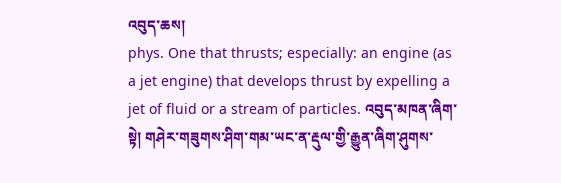འབུད་ཆས།
phys. One that thrusts; especially: an engine (as a jet engine) that develops thrust by expelling a jet of fluid or a stream of particles. འབུད་མཁན་ཞིག་སྟེ། གཤེར་གཟུགས་ཤིག་གམ་ཡང་ན་རྡུལ་གྱི་རྒྱུན་ཞིག་ཤུགས་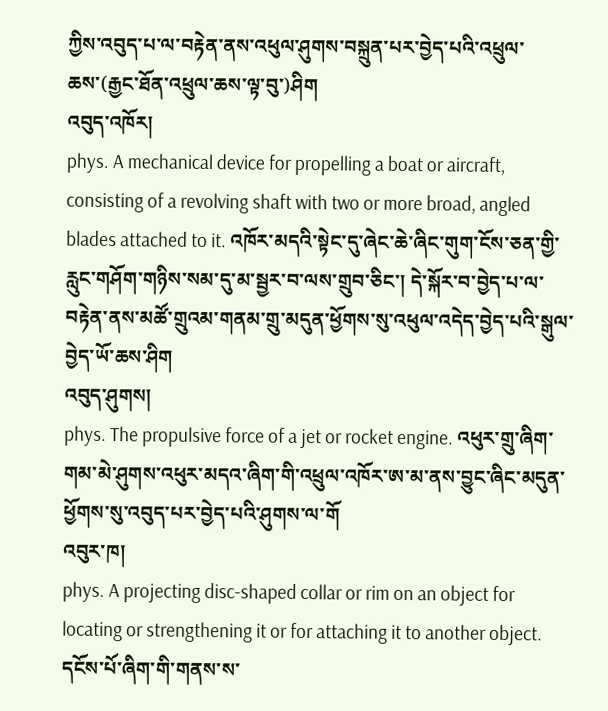ཀྱིས་འབུད་པ་ལ་བརྟེན་ནས་འཕུལ་ཤུགས་བསྐྲུན་པར་བྱེད་པའི་འཕྲུལ་ཆས་(རྒྱང་ཐོན་འཕྲུལ་ཆས་ལྟ་བུ་)ཤིག
འབུད་འཁོར།
phys. A mechanical device for propelling a boat or aircraft, consisting of a revolving shaft with two or more broad, angled blades attached to it. འཁོར་མདའི་སྟེང་དུ་ཞེང་ཆེ་ཞིང་གུག་ངོས་ཅན་གྱི་རླུང་གཤོག་གཉིས་སམ་དུ་མ་སྦྱར་བ་ལས་གྲུབ་ཅིང་། དེ་སྐོར་བ་བྱེད་པ་ལ་བརྟེན་ནས་མཚོ་གྲུའམ་གནམ་གྲུ་མདུན་ཕྱོགས་སུ་འཕུལ་འདེད་བྱེད་པའི་སྒུལ་བྱེད་ཡོ་ཆས་ཤིག
འབུད་ཤུགས།
phys. The propulsive force of a jet or rocket engine. འཕུར་གྲུ་ཞིག་གམ་མེ་ཤུགས་འཕུར་མདའ་ཞིག་གི་འཕྲུལ་འཁོར་ཨ་མ་ནས་བྱུང་ཞིང་མདུན་ཕྱོགས་སུ་འབུད་པར་བྱེད་པའི་ཤུགས་ལ་གོ
འབུར་ཁ།
phys. A projecting disc-shaped collar or rim on an object for locating or strengthening it or for attaching it to another object. དངོས་པོ་ཞིག་གི་གནས་ས་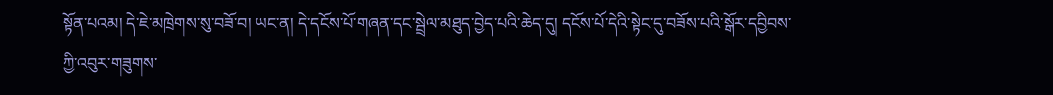སྟོན་པའམ། དེ་ཇེ་མཁྲེགས་སུ་བཟོ་བ། ཡང་ན། དེ་དངོས་པོ་གཞན་དང་སྦྲེལ་མཐུད་བྱེད་པའི་ཆེད་དུ། དངོས་པོ་དེའི་སྟེང་དུ་བཟོས་པའི་སྒོར་དབྱིབས་ཀྱི་འབུར་གཟུགས་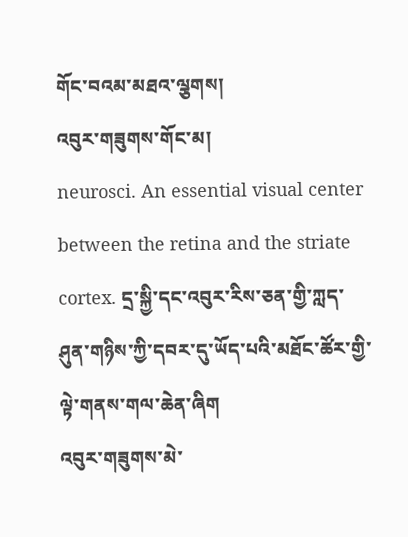གོང་བའམ་མཐའ་ལྕགས།
འབུར་གཟུགས་གོང་མ།
neurosci. An essential visual center between the retina and the striate cortex. དྲ་སྐྱི་དང་འབུར་རིས་ཅན་གྱི་ཀླད་ཤུན་གཉིས་ཀྱི་དབར་དུ་ཡོད་པའི་མཐོང་ཚོར་གྱི་ལྟེ་གནས་གལ་ཆེན་ཞིག
འབུར་གཟུགས་མེ་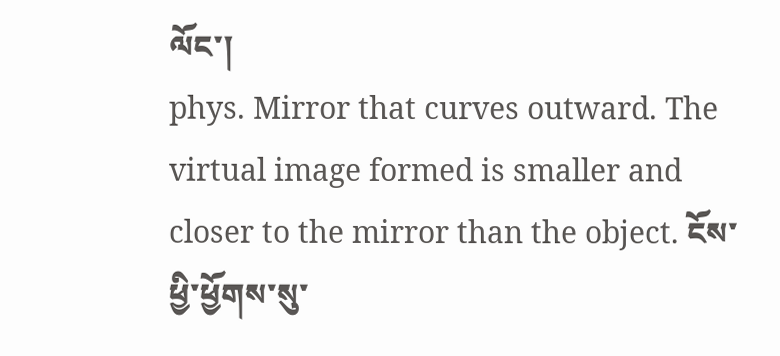ལོང་།
phys. Mirror that curves outward. The virtual image formed is smaller and closer to the mirror than the object. ངོས་ཕྱི་ཕྱོགས་སུ་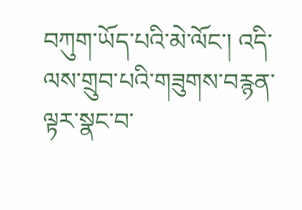བཀུག་ཡོད་པའི་མེ་ལོང་། འདི་ལས་གྲུབ་པའི་གཟུགས་བརྙན་ལྟར་སྣང་བ་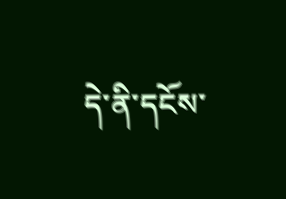དེ་ནི་དངོས་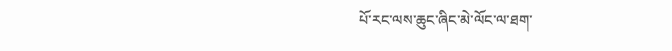པོ་རང་ལས་ཆུང་ཞིང་མེ་ལོང་ལ་ཐག་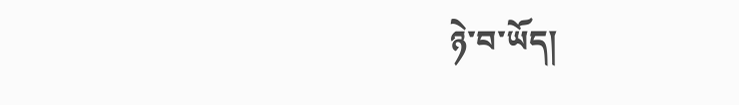ཉེ་བ་ཡོད།